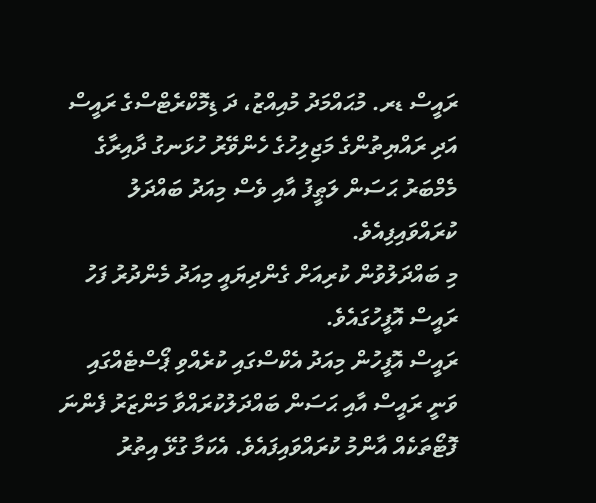ރައީސް ޑރ. މުޙައްމަދު މުއިއްޒު، ދަ ޑިމޮކްރެޓްސްގެ ރައީސް އަދި ރައްޔިތުންގެ މަޖިލިހުގެ ހެންވޭރު ހުޅަނގު ދާއިރާގެ މެމްބަރު ޙަސަން ލަޠީފު އާއި ވެސް މިއަދު ބައްދަލު ކުރައްވައިފިއެވެ.
މި ބައްދަލުވުން ކުރިއަށް ގެންދިޔައީ މިއަދު މެންދުރު ފަހު ރައީސް އޮފީހުގައެވެ.
ރައީސް އޮފީހުން މިއަދު އެކްސްގައި ކުރެއްވި ޕޯސްޓެއްގައި ވަނީ ރައީސް އާއި ޙަސަން ބައްދަލުކުރައްވާ މަންޒަރު ފެންނަ ފޮޓޯތަކެއް އާންމު ކުރައްވައިފައެވެ. އެކަމާ ގުޅޭ އިތުރު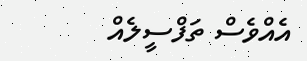އެއްވެސް ތަފްސީލެއް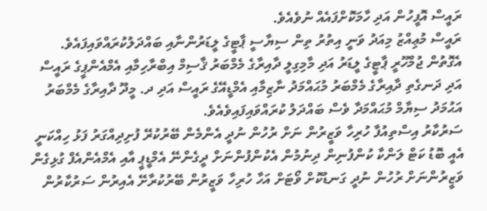ރައީސް އޮފީހުން އަދި ހާމަކޮށްފައެއް ނުވެއެވެ.
ރައީސް މުޢިއްޒު މިއަދު ވަނީ އިތުރު ތިން ސިޔާސީ ޕާޓީގެ ލީޑަރުންނާއި ބައްދަލުކުރައްވައިފައެވެ.
އެގޮތުން ޖުމްހޫރީ ޕާޓީގެ ލީޑަރު އަދި މާމިގިލީ ދާއިރާގެ މެމްބަރު ޤާސިމް އިބްރާހިމާއި އެމްއެންޕީގެ ރައީސް އަދި ދަނގެތި ދާއިރާގެ މެމްބަރު މުޙައްމަދު ނާޒިމާއި އެމްޑީއޭގެ ރައީސް އަދި ދ. މީދޫ ދާއިރާގެ މެމްބަރު އަޙުމަދު ސިޔާމް މުޙައްމަދާ ވެސް ބައްދަލު ކުރައްވައިފައިވެއެވެ.
ސަރުކާރު އިސްތިއުފާ ހުރިހާ ވަޒީރުން ނަށް ރުހުން ނުދީ އެންމެން ބޭރުކުރޭ ފުށިދިއްގަރު ފަޅު ހިއްކަނީ އެއީ ބޮޑު ކަޓް ލަންކާ ކުންފުނިން ދިނުމުން އެކުންފުންނަށް ދީގެންނޭ އެމްޑީޕީ އާއި އެމްއެންއެފް ގުޅިގެން ވަޒީރުންނަށް ރުހުން ނުދީ ގަނޑުކޮށް ވޯޓަށް އަހާ ހުރިހާ ވަޒީރުން ބޭރުކުރާށޭ އެއިރުން ސަރުކާރުން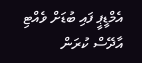އެމްޑީޕީ ފައި ބުޑަށް ވެއްޓި އާދޭސް ކުރަން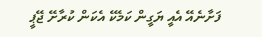ފަށާނެއޭ އެއީ ޔަގީން ކަމެކޭ އެކަން ކުރާށޭ ޖޭޕީ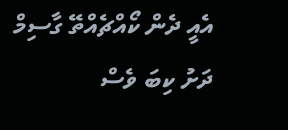އެއީ ދެން ކޯއްޗެއްތޭ ގާސިމް ދަށު ކިބަ ވެސް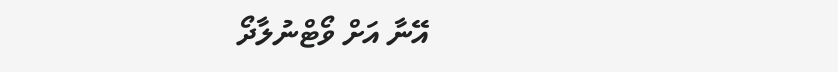އޭނާ އަށް ވޯޓްނުލާދޯ